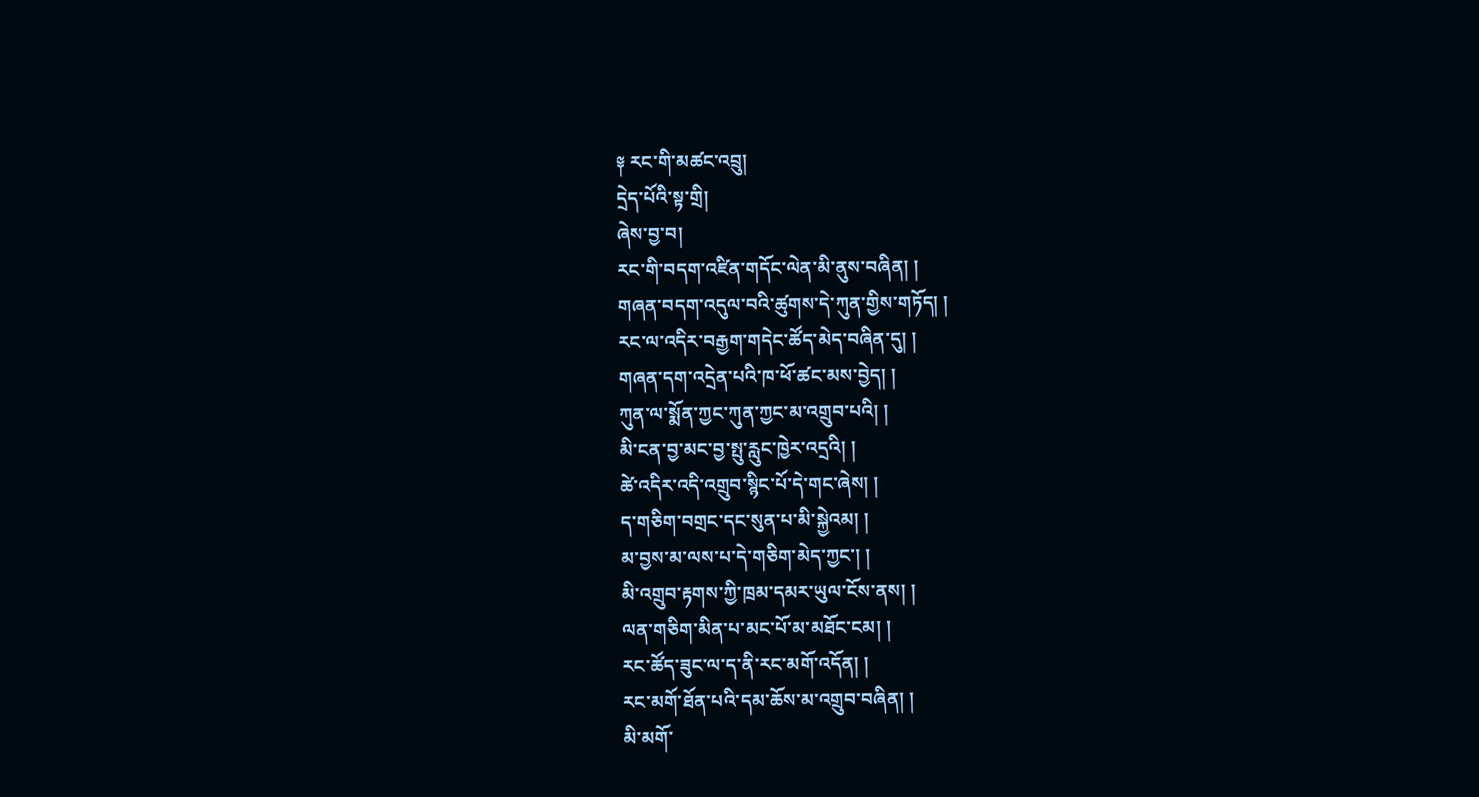༈ རང་གི་མཚང་འབྲུ།
དྲེད་པོའི་སྟ་གྲི།
ཞེས་བྱ་བ།
རང་གི་བདག་འཛིན་གདོང་ལེན་མི་ནུས་བཞིན། །
གཞན་བདག་འདུལ་བའི་ཚུགས་དེ་ཀུན་གྱིས་གཏོད། །
རང་ལ་འདིར་བརྒྱག་གདེང་ཚོད་མེད་བཞིན་དུ། །
གཞན་དག་འདྲེན་པའི་ཁ་ཕོ་ཚང་མས་བྱེད། །
ཀུན་ལ་སྨོན་ཀྱང་ཀུན་ཀྱང་མ་འགྲུབ་པའི། །
མི་ངན་བྱ་མང་བྱ་སྤུ་རླུང་ཁྱེར་འདྲའི། །
ཚེ་འདིར་འདི་འགྲུབ་སྙིང་པོ་དེ་གང་ཞེས། །
ད་གཅིག་བགྲང་དང་སུན་པ་མི་སྐྱེའམ། །
མ་བྱས་མ་ལས་པ་དེ་གཅིག་མེད་ཀྱང་། །
མི་འགྲུབ་རྟགས་ཀྱི་ཁྲམ་དམར་ཡུལ་ངོས་ནས། །
ལན་གཅིག་མིན་པ་མང་པོ་མ་མཐོང་ངམ། །
རང་ཚོད་ཟུང་ལ་ད་ནི་རང་མགོ་འདོན། །
རང་མགོ་ཐོན་པའི་དམ་ཆོས་མ་འགྲུབ་བཞིན། །
མི་མགོ་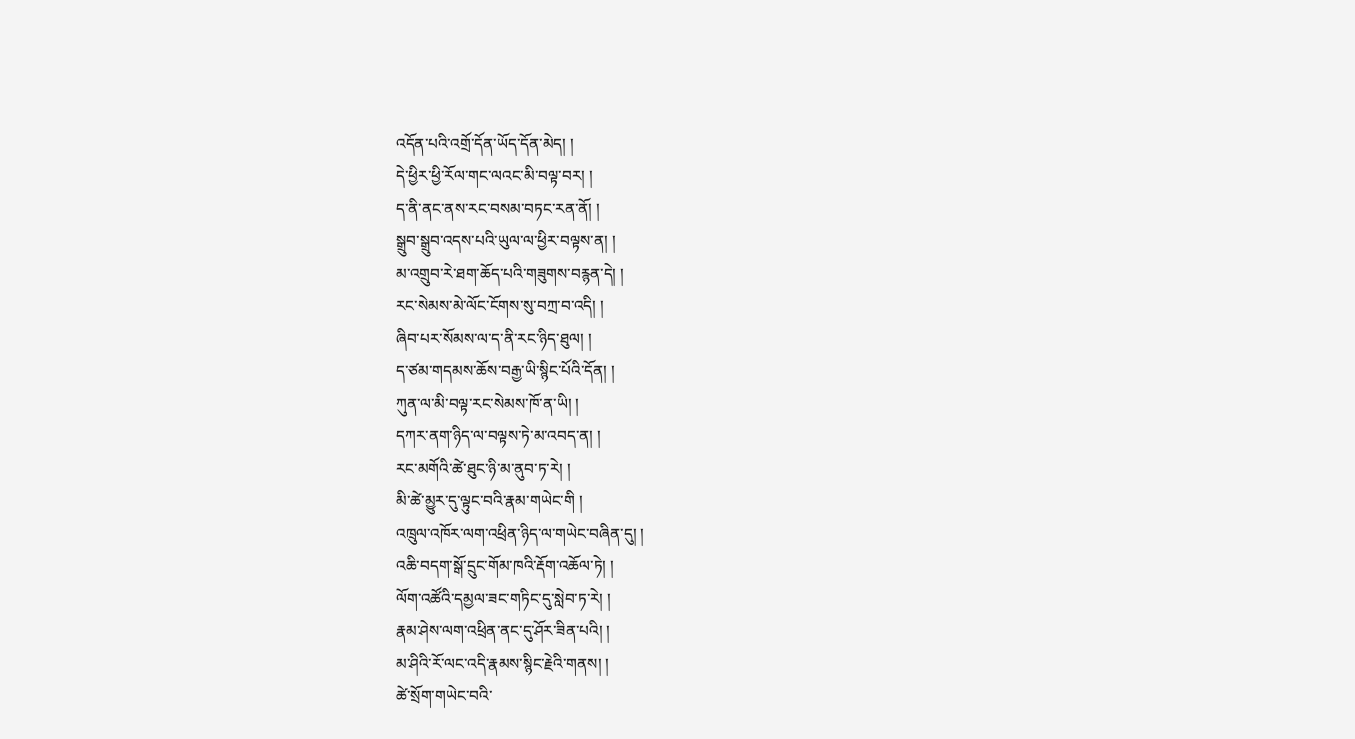འདོན་པའི་འགྲོ་དོན་ཡོད་དོན་མེད། །
དེ་ཕྱིར་ཕྱི་རོལ་གང་ལའང་མི་བལྟ་བར། །
ད་ནི་ནང་ནས་རང་བསམ་བཏང་རན་ནོ། །
སྒྲུབ་སྒྲུབ་འདས་པའི་ཡུལ་ལ་ཕྱིར་བལྟས་ན། །
མ་འགྲུབ་རེ་ཐག་ཆོད་པའི་གཟུགས་བརྙན་དེ། །
རང་སེམས་མེ་ལོང་ངོགས་སུ་བཀྲ་བ་འདི། །
ཞིབ་པར་སོམས་ལ་ད་ནི་རང་ཉིད་ཐུལ། །
ད་ཙམ་གདམས་ཆོས་བརྒྱ་ཡི་སྙིང་པོའི་དོན། །
ཀུན་ལ་མི་བལྟ་རང་སེམས་ཁོ་ན་ཡི། །
དཀར་ནག་ཉིད་ལ་བལྟས་ཏེ་མ་འབད་ན། །
རང་མགོའི་ཚེ་ཐུང་ཉི་མ་ནུབ་ཏ་རེ། །
མི་ཚེ་མྱུར་དུ་ལྟུང་བའི་རྣམ་གཡེང་གི །
འཁྲུལ་འཁོར་ལག་འཕྲིན་ཉིད་ལ་གཡེང་བཞིན་དུ། །
འཆི་བདག་སྒོ་དྲུང་གོམ་ཁའི་རྡོག་འཆོལ་ཏེ། །
ལོག་འཚོའི་དམྱལ་ཟང་གཏིང་དུ་སླེབ་ཏ་རེ། །
རྣམ་ཤེས་ལག་འཕྲིན་ནང་དུ་ཤོར་ཟིན་པའི། །
མ་ཤིའི་རོ་ལང་འདི་རྣམས་སྙིང་རྗེའི་གནས། །
ཚེ་སྲོག་གཡེང་བའི་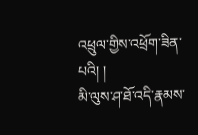འཕྲུལ་གྱིས་འཕྲོག་ཟིན་པའི། །
མི་ལུས་ཤ་ཐོ་འདི་རྣམས་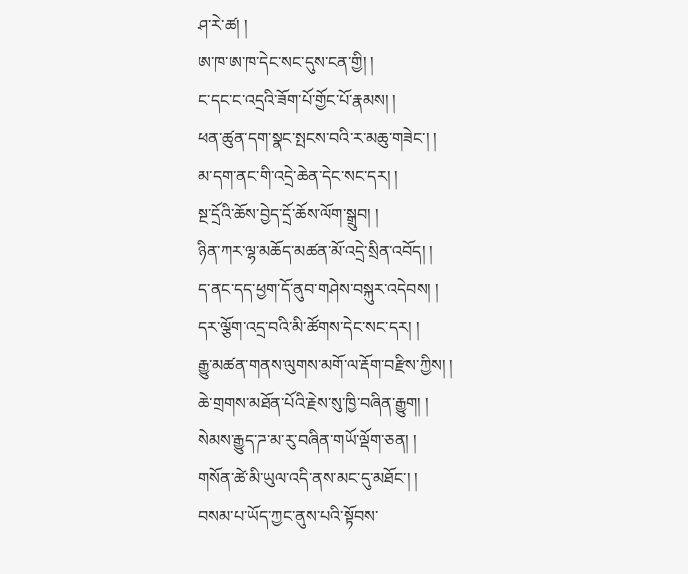ཤ་རེ་ཚ། །
ཨ་ཁ་ཨ་ཁ་དེང་སང་དུས་ངན་གྱི། །
ང་དང་ང་འདྲའི་ཟོག་པོ་གྱོང་པོ་རྣམས། །
ཕན་ཚུན་དག་སྣང་སྤངས་བའི་ར་མཆུ་གཟེང་། །
མ་དག་ནང་གི་འདྲེ་ཆེན་དེང་སང་དར། །
སྔ་དྲོའི་ཆོས་བྱེད་དྲོ་ཆོས་ལོག་སྒྲུབ། །
ཉིན་ཀར་ལྷ་མཆོད་མཚན་མོ་འདྲེ་སྲིན་འབོད། །
ད་ནང་དད་ཕྱག་དོ་ནུབ་གཤེས་བསྐུར་འདེབས། །
དར་ལྕོག་འདྲ་བའི་མི་ཚོགས་དེང་སང་དར། །
རྒྱུ་མཚན་གནས་ལུགས་མགོ་ལ་རྡོག་བརྫིས་ཀྱིས། །
ཆེ་གྲགས་མཐོན་པོའི་རྗེས་སུ་ཁྱི་བཞིན་རྒྱུག། །
སེམས་རྒྱུད་ཌ་མ་རུ་བཞིན་གཡོ་ལྡོག་ཅན། །
གསོན་ཚེ་མི་ཡུལ་འདི་ནས་མང་དུ་མཐོང་། །
བསམ་པ་ཡོད་ཀྱང་ནུས་པའི་སྟོབས་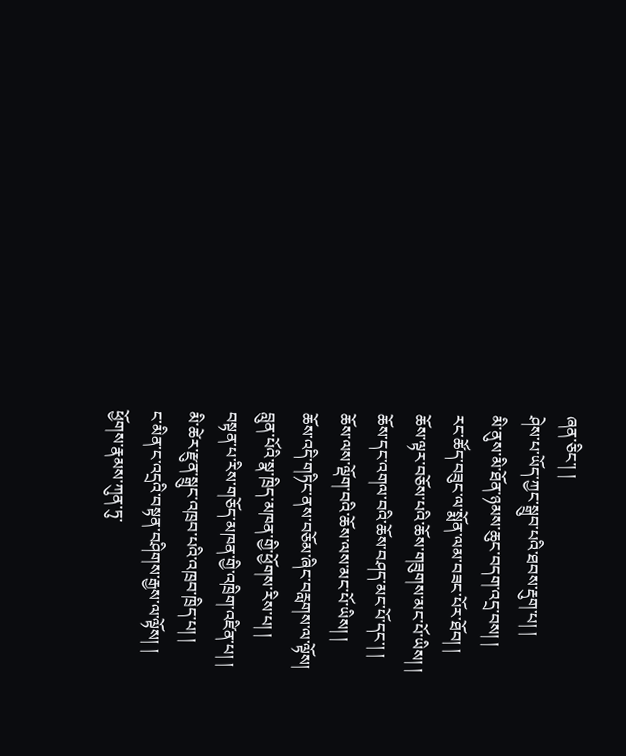ཞན་ཅིང་། །
ཤེས་པ་ཡོད་ཀྱང་སྒྲུབ་པའི་ཐབས་རྡུག་པ། །
མི་ནུས་མི་ཐོན་ཉམས་ཆུང་བདག་འདྲ་བས། །
རང་ཚོད་བཟུང་ལ་སྨོན་ལམ་བཟང་པོར་ཐོབ། །
ཆོས་ལྟར་བཅོས་པའི་ཆོས་གཟུགས་མང་པོ་ཡིས། །
ཆོས་དང་འགལ་བའི་ཆོས་བཤད་མང་པོ་དང་། །
ཆོས་ལས་ལྡོག་བའི་ཆོས་ལས་མང་པོ་ཡིས། །
ཆོས་འདི་གཏིང་ནས་བཅོམ་ཞིང་བརླགས་ལ་ལྟོས།
བླུན་པོའི་སྣ་ཁྲིད་མཁན་གྱི་ཕྱོགས་རིས་པ། །
བསྟན་པ་རིས་གཅོད་མཁན་གྱི་འཁྲིག་འཛིན་པ། །
མི་ཚེར་རྫུན་སྒྲུང་འཁྲབ་པའི་འཁྲབ་ཁྲིད་པ། །
ང་མིན་ང་འདྲའི་བསྟན་བཤིགས་རྒྱས་ལ་ལྟོས། །
ཕྱོགས་རྣམས་ཀུན་ཏུ་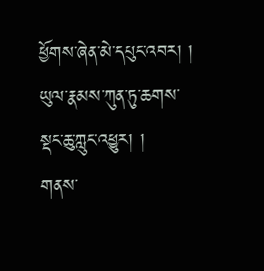ཕྱོགས་ཞེན་མེ་དཔུང་འབར། །
ཡུལ་རྣམས་ཀུན་ཏུ་ཆགས་སྡང་ཆུ་ཀླུང་འཕྱུར། །
གནས་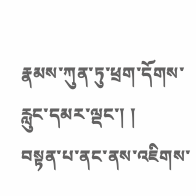རྣམས་ཀུན་ཏུ་ཕྲག་དོགས་རླུང་དམར་ལྡང་། །
བསྟན་པ་ནང་ནས་འཇིགས་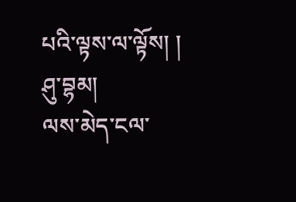པའི་ལྟས་ལ་ལྟོས། །
ཤུ་བྷམ།
ལས་མེད་ངལ་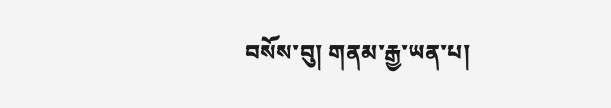བསོས་བུ། གནམ་རྒྱ་ཡན་པ།